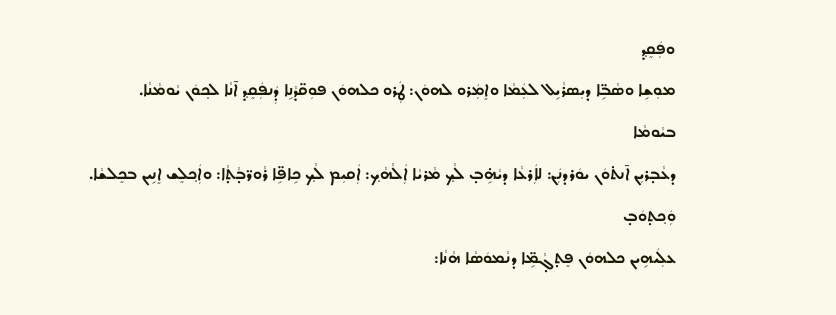ܘܦܲܩܸܕ݂
ܡܘܼܫܹܐ ܘܣܵܒܹ̈ܐ ܕܝܼܣܪܵܝܹܠ ܠܥܲܡܵܐ ܘܐܸܡܲܪܘ ܠܗܘܿܢ: ܛܲܪܘ ܟܠܗܘܿܢ ܦܘܼܩ̈ܕܵܢܹܐ ܕܲܢܦܲܩܸܕ݂ ܐ̄ܢܵܐ ܠܟ݂ܘܿܢ ܝܵܘܡܵܢܵܐ.
ܒܝܵܘܡܵܐ
ܕܥܵܒ̣ܪܝܼܢ ܐ̄ܢܬ̇ܘܿܢ ܝܘܿܪܕܢܲܢ: ܠܐܲܪܥܵܐ ܕܝܵܗܹ̇ܒ̣ ܠܵܟ݂ ܡܵܪܝܵܐ ܐܲܠܵܗܵܟ݂: ܐܲܩܝܼܡ ܠܵܟ݂ ܟܹܐܦܹ̈ܐ ܪܵܘܪ̈ܒ̣ܵܬ̣ܵܐ: ܘܐܲܟ݂ܠܸܫ ܐܸܢܹܝܢ ܒܟܸܠܫܵܐ.
ܘܲܟ݂ܬ̣ܘܿܒ̣
ܥܠܲܝܗܹܝܢ ܟܠܗܘܿܢ ܦܸܬ̣ܓ̣ܵܡܹ̈ܐ ܕܢܵܡܘܿܣܵܐ ܗܵܢܵܐ: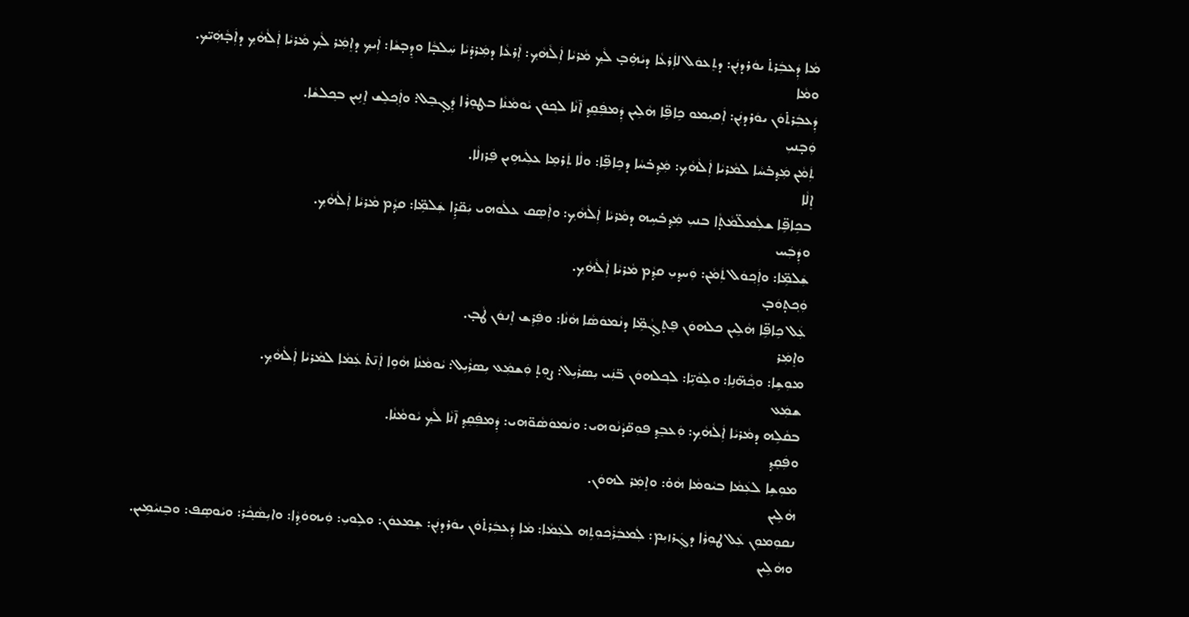ܡܵܐ ܕܲܥܒܲܪܬ̇ ܝܘܿܪܕܢܲܢ: ܕܬܸܥܘܿܠ ܠܐܲܪܥܵܐ ܕܝܵܗܹ̇ܒ̣ ܠܵܟ݂ ܡܵܪܝܵܐ ܐܲܠܵܗܵܟ݂: ܐܲܪܥܵܐ ܕܡܲܪܕ̇ܝܵܐ ܚܲܠܒ̣ܵܐ ܘܕܸܒ̣ܫܵܐ: ܐܲܝܟ݂ ܕܐܸܡܲܪ ܠܵܟ݂ ܡܵܪܝܵܐ ܐܲܠܵܗܵܟ݂ ܕܐܲܒ̣ܵܗܲܝ̈ܟ.
ܘܡܵܐ
ܕܲܥܒܲܪܬ̇ܘܿܢ ܝܘܿܪܕܢܲܢ: ܐܲܩܝܼܡܘ ܟܹܐܦܹ̈ܐ ܗܵܠܹܝܢ ܕܲܡܦܲܩܸܕ݂ ܐ̄ܢܵܐ ܠܟ݂ܘܿܢ ܝܵܘܡܵܢܵܐ ܒܛܘܸܪܵܐ ܕܲܓ̣ܒܸܠ: ܘܐܲܟ݂ܠܸܫ ܐܸܢܹܝܢ ܒܟ݂ܠܫܵܐ.
ܘܲܒ̣ܢܝܼ
ܬܲܡܵܢ ܡܲܕ݂ܒ̇ܚܵܐ ܠܡܵܪܝܵܐ ܐܲܠܵܗܵܟ݂: ܡܲܕ݂ܒ̇ܚܵܐ ܕܟܹܐܦܹ̈ܐ: ܘܠܵܐ ܬܲܪܡܸܐ ܥܠܲܝܗܹܝܢ ܦܲܪܙܠܵܐ.
ܐܸܠܵܐ
ܒܟܹܐܦܹ̈ܐ ܫܠܲܡܠ̈ܡܵܬ̣ܵܐ ܒܢܝܼ ܡܲܕ݂ܒ̇ܚܹܗ ܕܡܵܪܝܵܐ ܐܲܠܵܗܵܟ݂: ܘܐܲܣܸܩ ܥܠܵܘܗܝ ܝܲܩ̈ܕܹ̇ܐ ܫܲܠܡܹ̈ܐ: ܩܕ݂ܵܡ ܡܵܪܝܵܐ ܐܲܠܵܗܵܟ݂.
ܘܕܲܒܲܚ
ܫܲܠܡܹ̈ܐ: ܘܐܲܟ݂ܘܿܠ ܬܲܡܵܢ: ܘܲܚܕ݂ܝܼ ܩܕ݂ܵܡ ܡܵܪܝܵܐ ܐܲܠܵܗܵܟ݂.
ܘܲܟ݂ܬ̣ܘܿܒ̣
ܥܲܠ ܟܹܐܦܹ̈ܐ ܗܵܠܹܝܢ ܟܠܗܘܿܢ ܦܸܬ̣ܓ̣ܵܡܹ̈ܐ ܕܢܵܡܘܿܣܵܐ ܗܵܢܵܐ: ܘܦܲܪܸܫ ܐܸܢܘܿܢ ܛܵܒ̣.
ܘܐܸܡܲܪ
ܡܘܼܫܹܐ: ܘܟ݂ܵܗ̈ܢܹܐ: ܘܠܹܘܵܝܹ̈ܐ: ܠܟ݂ܠܗܘܿܢ ܒ̈ܢܲܝ ܝܼܣܪܵܝܹܠ: ܨܘܼܬ̣ ܘܲܫܡܲܥ ܝܼܣܪܵܝܹܠ: ܝܵܘܡܵܢܵܐ ܗܵܘܹܐ ܐܲܢ̄ܬ̇ ܥܲܡܵܐ ܠܡܵܪܝܵܐ ܐܲܠܵܗܵܟ݂.
ܫܡܲܥ
ܒܩܵܠܹܗ ܕܡܵܪܝܵܐ ܐܲܠܵܗܵܟ݂: ܘܲܥܒܸܕ݂ ܦܘܼܩ̈ܕܵܢܵܘܗܝ: ܘܢܵܡܘܿܣܵܘ̈ܗܝ: ܕܲܡܦܲܩܸܕ݂ ܐ̄ܢܵܐ ܠܵܟ݂ ܝܵܘܡܵܢܵܐ.
ܘܦܲܩܸܕ݂
ܡܘܼܫܹܐ ܠܥܲܡܵܐ ܒܝܵܘܡܵܐ ܗܵܘ̇: ܘܐܸܡܲܪ ܠܗܘܿܢ.
ܗܵܠܹܝܢ
ܢܩܘܼܡܘܼܢ ܥܲܠ ܛܘܼܪܵܐ ܕܓܲܪܙܝܼܡ: ܠܲܡܒܲܪܵܟ݂ܘܼܬܹܗ ܠܥܲܡܵܐ: ܡܵܐ ܕܲܥܒܲܪܬ̇ܘܿܢ ܝܘܿܪܕܢܲܢ: ܫܸܡܥܘܿܢ: ܘܠܹܘܝܼ: ܘܲܝܗܘܿܕ݂ܵܐ: ܘܐܝܼܣܵܟ݂ܵܪ: ܘܝܵܘܣܸܦ: ܘܒܸܢܝܵܡܹܝܢ.
ܘܗܵܠܹܝܢ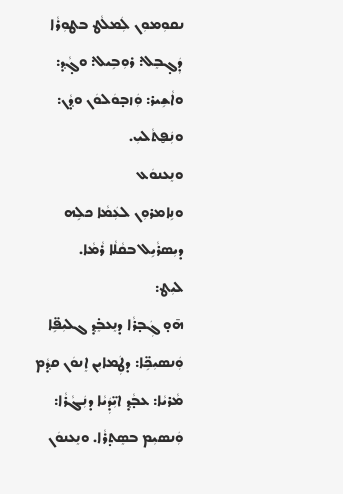ܢܩܘܼܡܘܼܢ ܠܲܡܠܵܛ ܒܛܘܼܪܵܐ ܕܲܓ̣ܒܸܠ: ܪܘܼܒܹܝܠ: ܘܓ̣ܵܕ݂: ܘܐܵܫܹܝܪ: ܘܲܙܒ̣ܘܿܠܘܿܢ ܘܕ݂ܵܢ: ܘܢܲܦ̮ܬܵܠܝܼ.
ܘܢܸܥܢܘܿܥ
ܘܢܹܐܡܪܘܼܢ ܠܥܲܡܵܐ ܟܠܹܗ ܕܝܼܣܪܵܝܹܠ ܒܩܵܠܵܐ ܪܵܡܵܐ.
ܠܝܼܛ:
ܗ̄ܘ̣ ܓܲܒ̣ܪܵܐ ܕܢܸܥܒܸ̇ܕ݂ ܓܠܝܼܦܹ̈ܐ ܘܲܢܣܝܼܟܹ̈ܐ: ܕܛܲܡܐܝܼܢ ܐܸܢܘܿܢ ܩܕ݂ܵܡ ܡܵܪܝܵܐ: ܥܒ̣ܵܕ݂ ܐܝܼ̈ܕܲܝܵܐ ܕܢܲܓܵܪܵܐ: ܘܲܢܣܝܼܡ ܒܣܸܬ̣ܪܵܐ. ܘܢܸܥܢܘܿܢ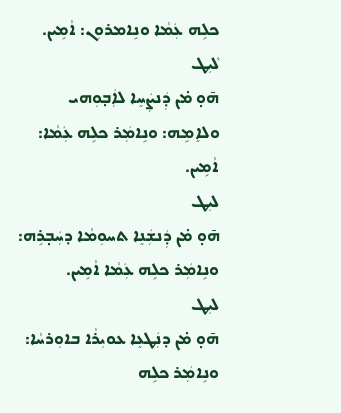ܟܠܹܗ ܥܲܡܵܐ ܘܢܹܐܡܪܘܼܢ: ܐܵܡܹܝܢ.
ܠܵܝܼܛ
ܗ̄ܘ̣ ܡ̇ܢ ܕܲܢܨܲܚܸܐ ܠܐܲܒ̣ܘܼܗܝ ܘܠܐܸܡܹܗ: ܘܢܹܐܡܲܪ ܟܠܹܗ ܥܲܡܵܐ: ܐܵܡܹܝܢ.
ܠܝܼܛ
ܗ̄ܘ̣ ܡ̇ܢ ܕܲܢܫܲܢܸܐ ܬܚܘܼܡܵܐ ܕܚܲܒ̣ܪܹܗ: ܘܢܹܐܡܲܪ ܟܠܹܗ ܥܲܡܵܐ ܐܵܡܹܝܢ.
ܠܝܼܛ
ܗ̄ܘ̣ ܡ̇ܢ ܕܢܲܛܥܸܐ ܥܘܝܼܪܵܐ ܒܐܘܼܪܚܵܐ: ܘܢܹܐܡܲܪ ܟܠܹܗ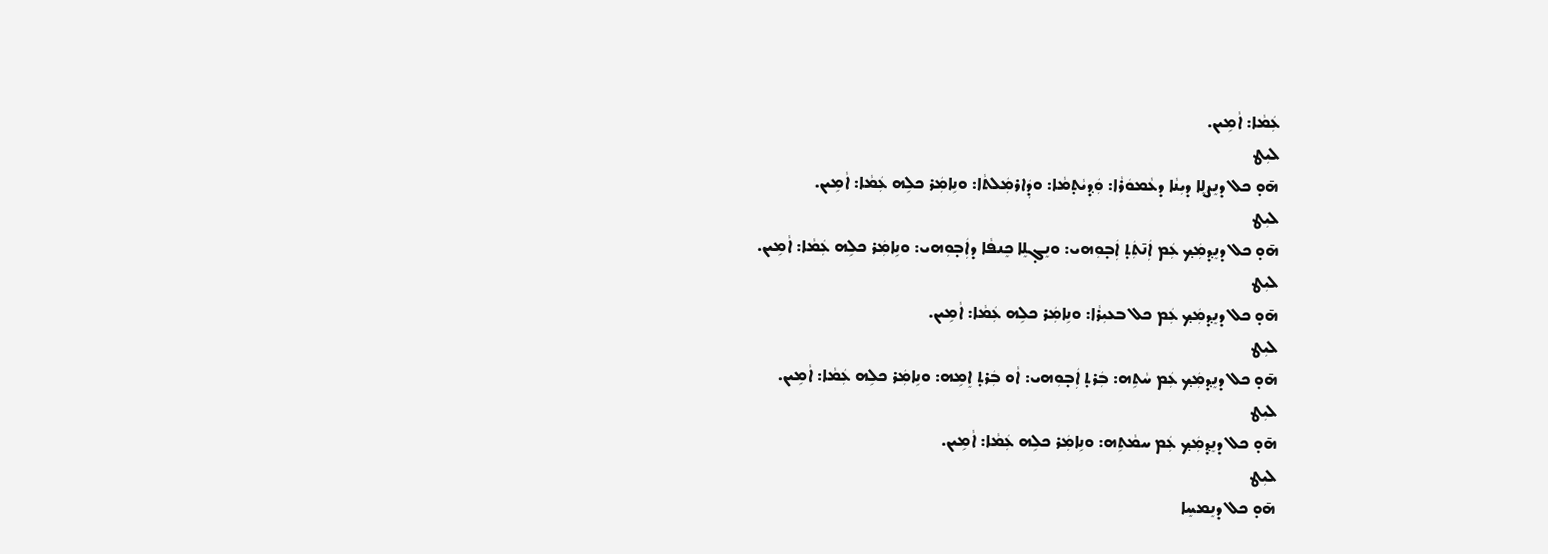ܥܲܡܵܐ: ܐܵܡܹܝܢ.
ܠܝܼܛ
ܗ̄ܘ̣ ܟܠ ܕܢܸܨܠܸܐ ܕܝܼܢܵܐ ܕܥܵܡܘܿܪܵܐ: ܘܲܕ݂ܝܵܬ̣ܡܵܐ: ܘܕܲܐܪܡܲܠܬܵܐ: ܘܢܹܐܡܲܪ ܟܠܹܗ ܥܲܡܵܐ: ܐܵܡܹܝܢ.
ܠܝܼܛ
ܗ̄ܘ̣ ܟܠ ܕܢܸܕ݂ܡܲܟ݂ ܥܲܡ ܐܲܢ̄ܬܲܬ̣ ܐܲܒ̣ܘܼܗܝ: ܘܢܸܓ̣ܠܸܐ ܟܸܢܦܵܐ ܕܐܲܒ̣ܘܼܗܝ: ܘܢܹܐܡܲܪ ܟܠܹܗ ܥܲܡܵܐ: ܐܵܡܹܝܢ.
ܠܝܼܛ
ܗ̄ܘ̣ ܟܠ ܕܢܸܕ݂ܡܲܟ݂ ܥܲܡ ܟܠ ܒܥܝܼܪܵܐ: ܘܢܹܐܡܲܪ ܟܠܹܗ ܥܲܡܵܐ: ܐܵܡܹܝܢ.
ܠܝܼܛ
ܗ̄ܘ̣ ܟܠ ܕܢܸܕ݂ܡܲܟ݂ ܥܲܡ ܚܵܬܹܗ: ܒܲܪܬ̣ ܐܲܒ̣ܘܼܗܝ: ܐܵܘ ܒܲܪܬ̣ ܐܸܡܹܗ: ܘܢܹܐܡܲܪ ܟܠܹܗ ܥܲܡܵܐ: ܐܵܡܹܝܢ.
ܠܝܼܛ
ܗ̄ܘ̣ ܟܠ ܕܢܸܕ݂ܡܲܟ݂ ܥܲܡ ܚܡܵܬܹܗ: ܘܢܹܐܡܲܪ ܟܠܹܗ ܥܲܡܵܐ: ܐܵܡܹܝܢ.
ܠܝܼܛ
ܗ̄ܘ̣ ܟܠ ܕܢܸܡܚܸܐ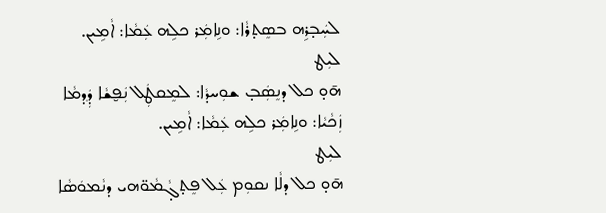ܠܚܲܒ̣ܪܹܗ ܒܣܸܬ̣ܪܵܐ: ܘܢܹܐܡܲܪ ܟܠܹܗ ܥܲܡܵܐ: ܐܵܡܹܝܢ.
ܠܝܼܛ
ܗ̄ܘ̣ ܟܠ ܕܢܸܣܲܒ̣ ܫܘܼܚܕܵܐ: ܠܡܸܩܛܲܠ ܢܲܦ̮ܫܵܐ ܕܲܕ݂ܡܵܐ ܙܲܟܵܝܵܐ: ܘܢܹܐܡܲܪ ܟܠܹܗ ܥܲܡܵܐ: ܐܵܡܹܝܢ.
ܠܝܼܛ
ܗ̄ܘ̣ ܟܠ ܕܠܵܐ ܢܩܘܼܡ ܥܲܠ ܦܸܬ̣ܓ̣ܵܡܵܘ̈ܗܝ ܕܢܵܡܘܿܣܵܐ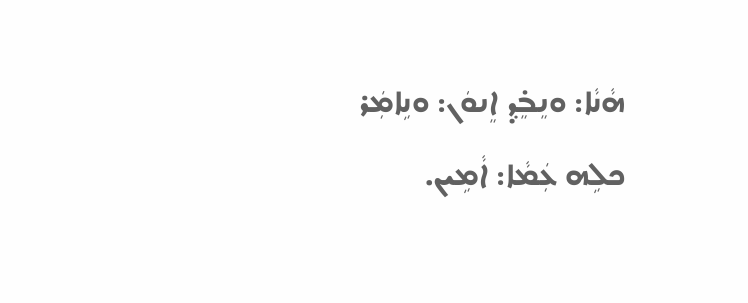ܗܵܢܵܐ: ܘܢܸܒܸ̇ܕ݂ ܐܸܢܘܿܢ: ܘܢܹܐܡܲܪ ܟܠܹܗ ܥܲܡܵܐ: ܐܵܡܹܝܢ.